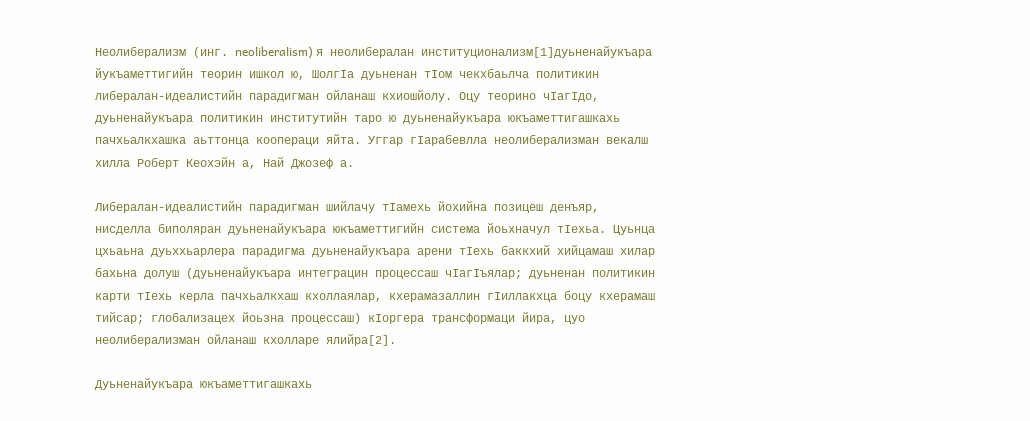Неолиберализм (инг. neoliberalism) я неолибералан институционализм[1]дуьненайукъара йукъаметтигийн теорин ишкол ю, ШолгӀа дуьненан тӀом чекхбаьлча политикин либералан-идеалистийн парадигман ойланаш кхиошйолу. Оцу теорино чӀагӀдо, дуьненайукъара политикин институтийн таро ю дуьненайукъара юкъаметтигашкахь пачхьалкхашка аьттонца коопераци яйта. Уггар гӀарабевлла неолиберализман векалш хилла Роберт Кеохэйн а, Най Джозеф а.

Либералан-идеалистийн парадигман шийлачу тӀамехь йохийна позицеш денъяр, нисделла биполяран дуьненайукъара юкъаметтигийн система йоьхначул тӀехьа. Цуьнца цхьаьна дуьххьарлера парадигма дуьненайукъара арени тӀехь баккхий хийцамаш хилар бахьна долуш (дуьненайукъара интеграцин процессаш чӀагӀъялар; дуьненан политикин карти тӀехь керла пачхьалкхаш кхоллаялар, кхерамазаллин гӀиллакхца боцу кхерамаш тийсар; глобализацех йоьзна процессаш) кӀоргера трансформаци йира, цуо неолиберализман ойланаш кхолларе ялийра[2].

Дуьненайукъара юкъаметтигашкахь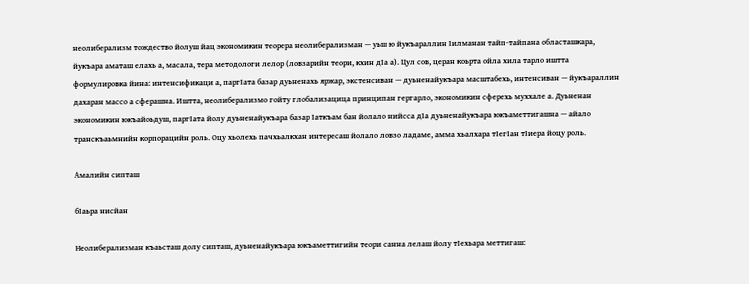неолиберализм тождество йолуш йац экономикин теорера неолиберализман — уьш ю йукъараллин Ӏилманан тайп-тайпана областашкара, йукъара аматаш елахь а, масала, тера методологи лелор (ловзарийн теори, кхин дӀа а). Цул сов, церан коьрта ойла хила тарло иштта формулировка йина: интенсификаци а, паргӀата базар дуьненахь яржар, экстенсиван — дуьненайукъара масштабехь, интенсиван — йукъараллин дахаран массо а сферашна. Иштта, неолиберализмо гойту глобализацица принципан гергарло, экономикин сферехь муххале а. Дуьненан экономикин юкъайоьдуш, паргӀата йолу дуьненайукъара базар Ӏаткъам бан йолало нийсса дӀа дуьненайукъара юкъаметтигашна — айало транскъаьмнийн корпорацийн роль. Оцу хьолехь пачхьалкхан интересаш йолало ловзо ладаме, амма хьалхара тӀегӀан тӀиера йоцу роль.

Амалийн сипташ

бӀаьра нисйан

Неолиберализман къаьсташ долу сипташ, дуьненайукъара юкъаметтигийн теори санна лелаш йолу тӀехьара меттигаш: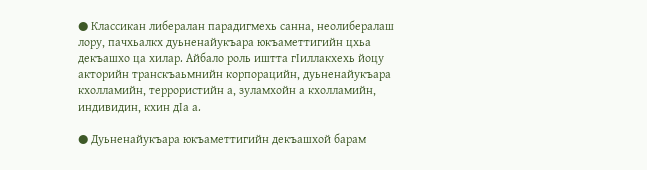● Классикан либералан парадигмехь санна, неолибералаш лору, пачхьалкх дуьненайукъара юкъаметтигийн цхьа декъашхо ца хилар. Айбало роль иштта гӀиллакхехь йоцу акторийн транскъаьмнийн корпорацийн, дуьненайукъара кхолламийн, террористийн а, зуламхойн а кхолламийн, индивидин, кхин дӀа а.

● Дуьненайукъара юкъаметтигийн декъашхой барам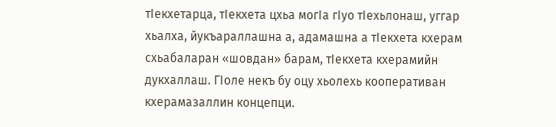тӀекхетарца, тӀекхета цхьа могӀа гӀуо тӀехьлонаш, уггар хьалха, йукъараллашна а, адамашна а тӀекхета кхерам схьабаларан «шовдан» барам, тӀекхета кхерамийн дукхаллаш. ГӀоле некъ бу оцу хьолехь кооперативан кхерамазаллин концепци.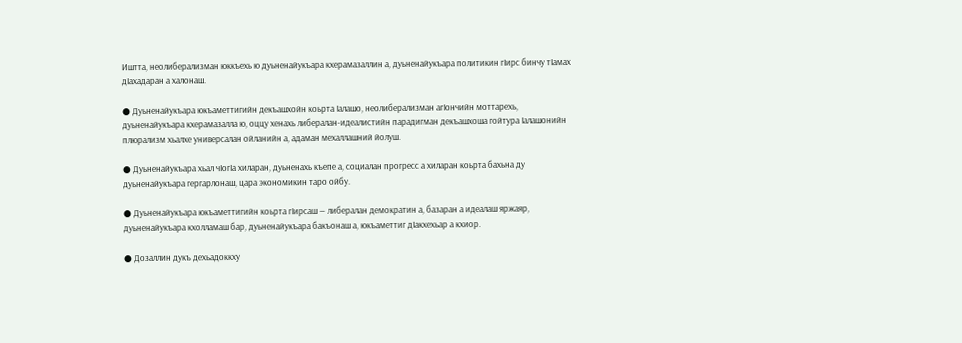Иштта, неолиберализман юккъехь ю дуьненайукъара кхерамазаллин а, дуьненайукъара политикин гӀирс бинчу тӀамах дӀахадаран а халонаш.

● Дуьненайукъара юкъаметтигийн декъашхойн коьрта Ӏалашо, неолиберализман агӀончийн моттарехь, дуьненайукъара кхерамазалла ю, оццу хенахь либералан-идеалистийн парадигман декъашхоша гойтура Ӏалашонийн плюрализм хьалхе универсалан ойланийн а, адаман мехаллашний йолуш.

● Дуьненайукъара хьал чӀогӀа хиларан, дуьненахь къепе а, социалан прогресс а хиларан коьрта бахьна ду дуьненайукъара гергарлонаш, цара экономикин таро ойбу.

● Дуьненайукъара юкъаметтигийн коьрта гӀирсаш — либералан демократин а, базаран а идеалаш яржаяр, дуьненайукъара кхолламаш бар, дуьненайукъара бакъонаш а, юкъаметтиг дӀакхехьар а кхиор.

● Дозаллин дукъ дехьадоккху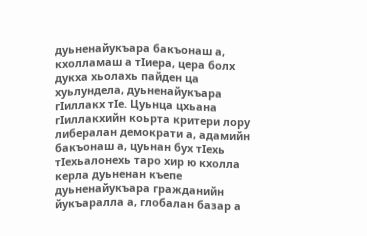дуьненайукъара бакъонаш а, кхолламаш а тӀиера, цера болх дукха хьолахь пайден ца хуьлундела, дуьненайукъара гӀиллакх тӀе. Цуьнца цхьана гӀиллакхийн коьрта критери лору либералан демократи а, адамийн бакъонаш а, цуьнан бух тӀехь тӀехьалонехь таро хир ю кхолла керла дуьненан къепе дуьненайукъара гражданийн йукъаралла а, глобалан базар а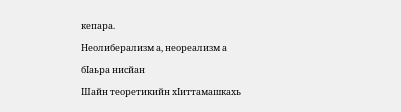кепара.

Неолиберализм а, неореализм а

бӀаьра нисйан

Шайн теоретикийн хӀиттамашкахь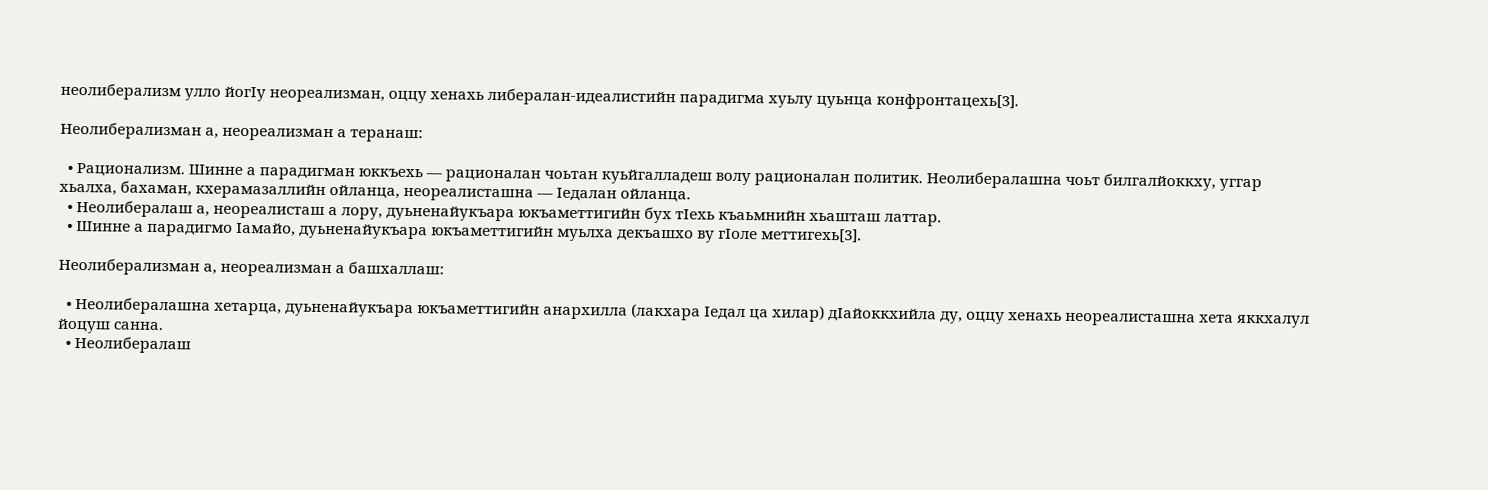неолиберализм улло йогӀу неореализман, оццу хенахь либералан-идеалистийн парадигма хуьлу цуьнца конфронтацехь[3].

Неолиберализман а, неореализман а теранаш:

  • Рационализм. Шинне а парадигман юккъехь — рационалан чоьтан куьйгалладеш волу рационалан политик. Неолибералашна чоьт билгалйоккху, уггар хьалха, бахаман, кхерамазаллийн ойланца, неореалисташна — Ӏедалан ойланца.
  • Неолибералаш а, неореалисташ а лору, дуьненайукъара юкъаметтигийн бух тӀехь къаьмнийн хьашташ латтар.
  • Шинне а парадигмо Ӏамайо, дуьненайукъара юкъаметтигийн муьлха декъашхо ву гӀоле меттигехь[3].

Неолиберализман а, неореализман а башхаллаш:

  • Неолибералашна хетарца, дуьненайукъара юкъаметтигийн анархилла (лакхара Ӏедал ца хилар) дӀайоккхийла ду, оццу хенахь неореалисташна хета яккхалул йоцуш санна.
  • Неолибералаш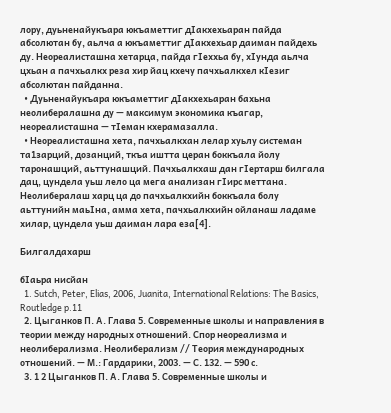лору, дуьненайукъара юкъаметтиг дӀакхехьаран пайда абсолютан бу, аьлча а юкъаметтиг дӀакхехьар даиман пайдехь ду. Неореалисташна хетарца, пайда гӀеххьа бу, хӀунда аьлча цхьан а пачхьалкх реза хир йац кхечу пачхьалкхел кӀезиг абсолютан пайданна.
  • Дуьненайукъара юкъаметтиг дӀакхехьаран бахьна неолибералашна ду — максимум экономика къагар, неореалисташна — тӀеман кхерамазалла.
  • Неореалисташна хета, пачхьалкхан лелар хуьлу системан та1зарций, дозанций, ткъа иштта церан боккъала йолу таронашций, аьттунашций. Пачхьалкхаш дан гӀертарш билгала дац, цундела уьш лело ца мега анализан гӀирс меттана. Неолибералаш харц ца до пачхьалкхийн боккъала болу аьттунийн маьӀна, амма хета, пачхьалкхийн ойланаш ладаме хилар, цундела уьш даиман лара еза[4].

Билгалдахарш

бӀаьра нисйан
  1. Sutch, Peter, Elias, 2006, Juanita, International Relations: The Basics, Routledge p.11
  2. Цыганков П. А. Глава 5. Современные школы и направления в теории между народных отношений. Спор неореализма и неолиберализма. Неолиберализм // Теория международных отношений. — М.: Гардарики, 2003. — С. 132. — 590 с.
  3. 1 2 Цыганков П. А. Глава 5. Современные школы и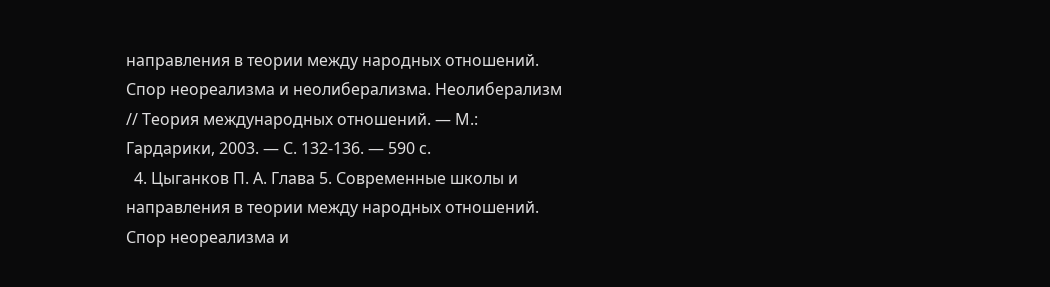направления в теории между народных отношений. Спор неореализма и неолиберализма. Неолиберализм // Теория международных отношений. — М.: Гардарики, 2003. — С. 132-136. — 590 с.
  4. Цыганков П. А. Глава 5. Современные школы и направления в теории между народных отношений. Спор неореализма и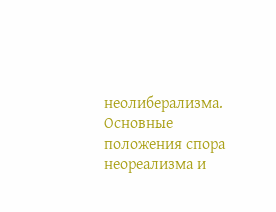неолиберализма. Основные положения спора неореализма и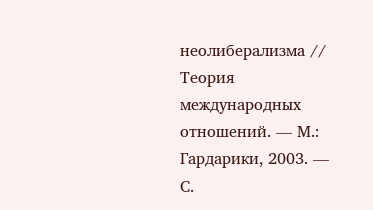неолиберализма // Теория международных отношений. — М.: Гардарики, 2003. — С.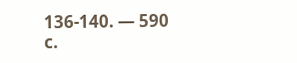136-140. — 590 с.